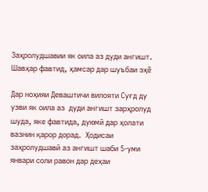Заҳролудшавии як оила аз дуди ангишт. Шавҳар фавтид, ҳамсар дар шуъбаи эҳё

Дар ноҳияи Деваштичи вилояти Суғд ду узви як оила аз  дуди ангишт зарҳролуд шуда, яке фавтида, дуюмӣ дар ҳолати вазнин қарор дорад.  Ҳодисаи заҳролудшавӣ аз ангишт шаби 5-уми январи соли равон дар деҳаи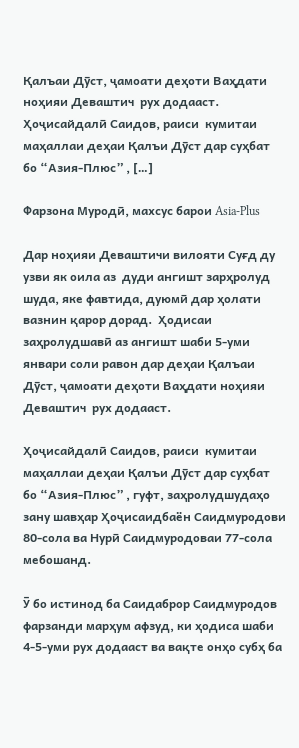Қалъаи Дӯст, ҷамоати деҳоти Ваҳдати ноҳияи Деваштич  рух додааст. Ҳоҷисайдалӣ Саидов, раиси  кумитаи маҳаллаи деҳаи Қалъи Дӯст дар суҳбат бо “Азия-Плюс” , […]

Фарзона Муродӣ, махсус барои Asia-Plus

Дар ноҳияи Деваштичи вилояти Суғд ду узви як оила аз  дуди ангишт зарҳролуд шуда, яке фавтида, дуюмӣ дар ҳолати вазнин қарор дорад.  Ҳодисаи заҳролудшавӣ аз ангишт шаби 5-уми январи соли равон дар деҳаи Қалъаи Дӯст, ҷамоати деҳоти Ваҳдати ноҳияи Деваштич  рух додааст.

Ҳоҷисайдалӣ Саидов, раиси  кумитаи маҳаллаи деҳаи Қалъи Дӯст дар суҳбат бо “Азия-Плюс” , гуфт, заҳролудшудаҳо зану шавҳар Ҳоҷисаидбаён Саидмуродови 80-сола ва Нурӣ Саидмуродоваи 77-сола  мебошанд.

Ӯ бо истинод ба Саидаброр Саидмуродов фарзанди марҳум афзуд, ки ҳодиса шаби 4-5-уми рух додааст ва вақте онҳо субҳ ба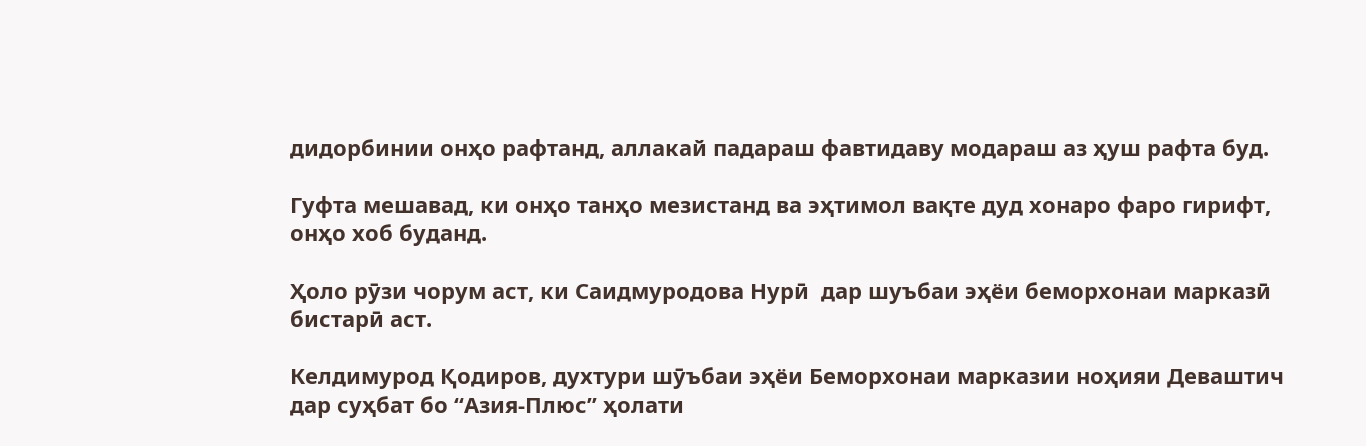дидорбинии онҳо рафтанд, аллакай падараш фавтидаву модараш аз ҳуш рафта буд.

Гуфта мешавад, ки онҳо танҳо мезистанд ва эҳтимол вақте дуд хонаро фаро гирифт, онҳо хоб буданд.

Ҳоло рӯзи чорум аст, ки Саидмуродова Нурӣ  дар шуъбаи эҳёи беморхонаи марказӣ бистарӣ аст.

Келдимурод Қодиров, духтури шӯъбаи эҳёи Беморхонаи марказии ноҳияи Деваштич дар суҳбат бо “Азия-Плюс” ҳолати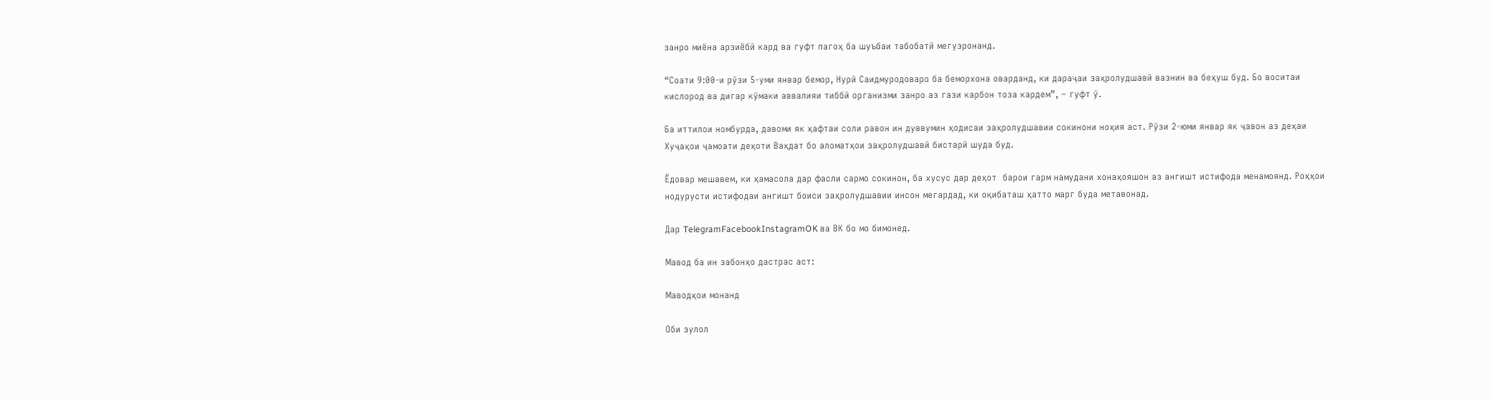занро миёна арзиёбӣ кард ва гуфт пагоҳ ба шуъбаи табобатӣ мегузронанд.

“Соати 9:00-и рӯзи 5-уми январ бемор, Нурӣ Саидмуродоваро ба беморхона оварданд, ки дараҷаи заҳролудшавӣ вазнин ва беҳуш буд. Бо воситаи кислород ва дигар кӯмаки аввалияи тиббӣ организми занро аз гази карбон тоза кардем”, – гуфт ӯ.

Ба иттилои номбурда, давоми як ҳафтаи соли равон ин дуввумин ҳодисаи заҳролудшавии сокинони ноҳия аст. Рӯзи 2-юми январ як ҷавон аз деҳаи Хуҷаҳои ҷамоати деҳоти Ваҳдат бо аломатҳои заҳролудшавӣ бистарӣ шуда буд.

Ёдовар мешавем, ки ҳамасола дар фасли сармо сокинон, ба хусус дар деҳот  барои гарм намудани хонаҳояшон аз ангишт истифода менамоянд. Роҳҳои нодурусти истифодаи ангишт боиси заҳролудшавии инсон мегардад, ки оқибаташ ҳатто марг буда метавонад.

Дар TelegramFacebookInstagramOK ва ВК бо мо бимонед.

Мавод ба ин забонҳо дастрас аст:

Маводҳои монанд

Оби зулол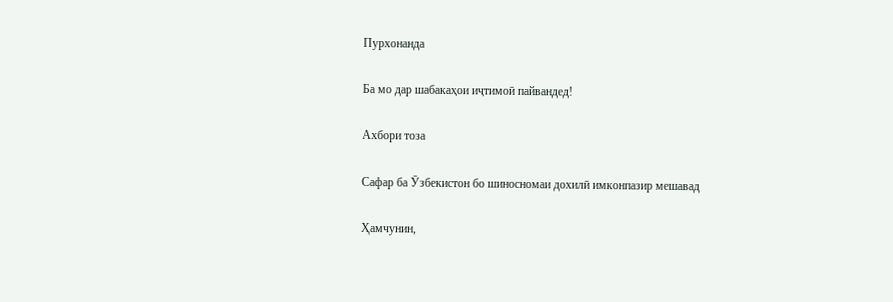Пурхонанда

Ба мо дар шабакаҳои иҷтимоӣ пайвандед!

Ахбори тоза

Сафар ба Ӯзбекистон бо шиносномаи дохилӣ имконпазир мешавад

Ҳамчунин,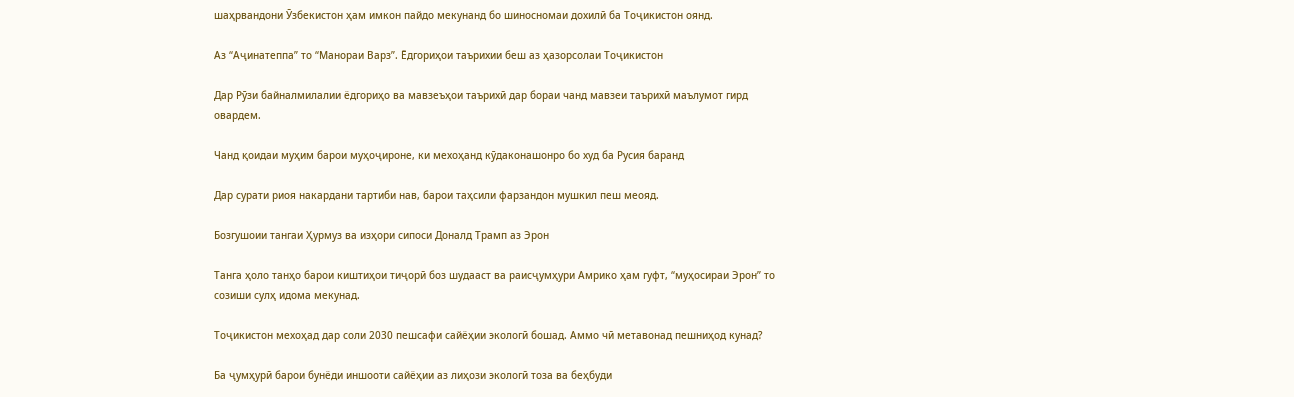шаҳрвандони Ӯзбекистон ҳам имкон пайдо мекунанд бо шиносномаи дохилӣ ба Тоҷикистон оянд.

Аз “Аҷинатеппа” то “Манораи Варз”. Ёдгориҳои таърихии беш аз ҳазорсолаи Тоҷикистон

Дар Рӯзи байналмилалии ёдгориҳо ва мавзеъҳои таърихӣ дар бораи чанд мавзеи таърихӣ маълумот гирд овардем.

Чанд қоидаи муҳим барои муҳоҷироне, ки мехоҳанд кӯдаконашонро бо худ ба Русия баранд

Дар сурати риоя накардани тартиби нав, барои таҳсили фарзандон мушкил пеш меояд.

Бозгушоии тангаи Ҳурмуз ва изҳори сипоси Доналд Трамп аз Эрон

Танга ҳоло танҳо барои киштиҳои тиҷорӣ боз шудааст ва раисҷумҳури Амрико ҳам гуфт, “муҳосираи Эрон” то созиши сулҳ идома мекунад.

Тоҷикистон мехоҳад дар соли 2030 пешсафи сайёҳии экологӣ бошад. Аммо чӣ метавонад пешниҳод кунад?

Ба ҷумҳурӣ барои бунёди иншооти сайёҳии аз лиҳози экологӣ тоза ва беҳбуди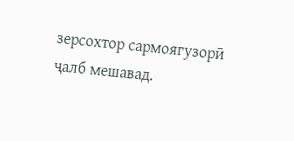зерсохтор сармоягузорӣ ҷалб мешавад.